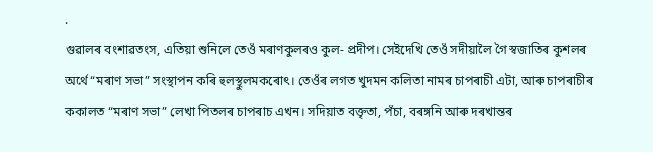.
গুৱালৰ বংশাৱতংস, এতিয়া শুনিলে তেওঁ মৰাণকুলৰও কুল- প্ৰদীপ। সেইদেখি তেওঁ সদীয়ালৈ গৈ স্বজাতিৰ কুশলৰ অৰ্থে “মৰাণ সভা” সংস্থাপন কৰি হুলস্থুলমকৰোৎ। তেওঁৰ লগত খুদমন কলিতা নামৰ চাপৰাচী এটা, আৰু চাপৰাচীৰ ককালত “মৰাণ সভা” লেখা পিতলৰ চাপৰাচ এখন। সদিয়াত বক্তৃতা, পঁচা, বৰঙ্গনি আৰু দৰখান্তৰ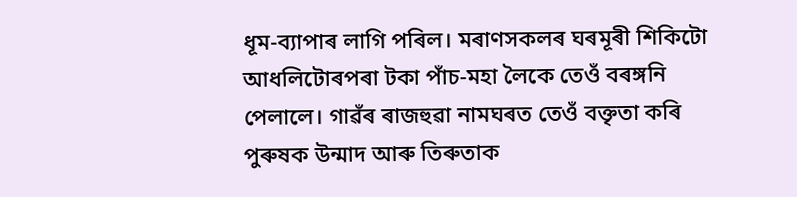ধূম-ব্যাপাৰ লাগি পৰিল। মৰাণসকলৰ ঘৰমূৰী শিকিটো আধলিটোৰপৰা টকা পাঁচ-মহা লৈকে তেওঁ বৰঙ্গনি পেলালে। গাৱঁৰ ৰাজহুৱা নামঘৰত তেওঁ বক্তৃতা কৰি পুৰুষক উন্মাদ আৰু তিৰুতাক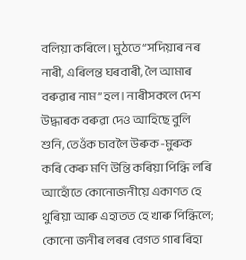বলিয়া কৰিলে। মুঠতে “সদিয়াৰ নৰ নাৰী, এৰিলন্ত ঘৰবাৰী, লৈ আমাৰ বৰুৱাৰ নাম” হল। নাৰীসকলে দেশ উদ্ধাৰক বৰুৱা দেও আহিছে বুলি শুনি, তেওঁক চাবলৈ উৰুক-মুৰুক কৰি কেৰু মণি উন্তি কৰিয়া পিন্ধি লৰি আহোঁতে কোনোজনীয়ে একাণত হে থুৰিয়া আৰু এহাতত হে খাৰু পিন্ধিলে; কোনো জনীৰ লৰৰ বেগত গাৰ ৰিহা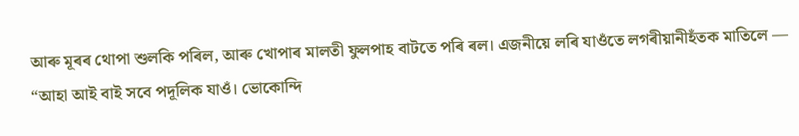আৰু মূৰৰ থোপা শুলকি পৰিল, আৰু খোপাৰ মালতী ফুলপাহ বাটতে পৰি ৰল। এজনীয়ে লৰি যাওঁতে লগৰীয়ানীহঁতক মাতিলে — “আহা আই বাই সবে পদূলিক যাওঁ। ভোকোন্দি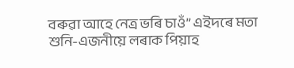বৰুৱা আহে নেত্ৰ ভৰি চাওঁ” এইদৰে মতা শুনি-এজনীয়ে লৰাক পিয়াহ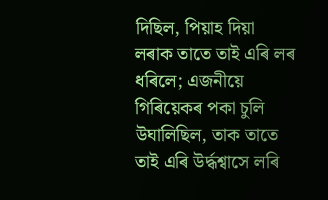দিছিল, পিয়াহ দিয়া লৰাক তাতে তাই এৰি লৰ ধৰিলে; এজনীয়ে গিৰিয়েকৰ পকা চুলি উঘালিছিল, তাক তাতে তাই এৰি উৰ্দ্ধশ্বাসে লৰি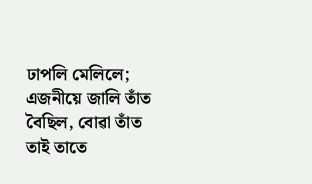ঢাপলি মেলিলে; এজনীয়ে জালি তাঁত বৈছিল, বোৱা তাঁত তাই তাতে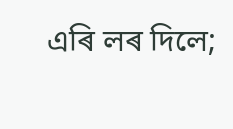এৰি লৰ দিলে;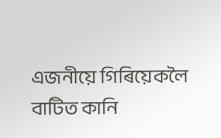এজনীয়ে গিৰিয়েকলৈ বাটিত কানি